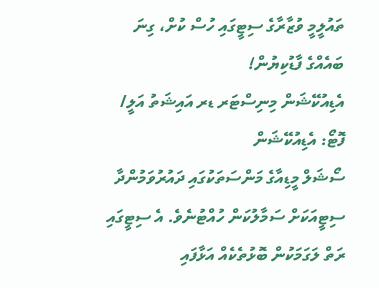ތައުލީމީ ވުޒާރާގެ ސިޓީގައި ހުސް ކުށް، ގިނަ ބައެއްގެ ފާޑުކިޔުން!
އެޑިއުކޭޝަން މިނިސްޓަރ ޑރ އައިޝަތު އަލީ/ ފޮޓޯ: އެޑިއުކޭޝަން
ސޯޝަލް މީޑިއާގެ މަންސަތަކުގައި ދައުރުވަމުންދާ ސިޓީއަކަށް ސަމާލުކަން ހުއްޓުނެވެ. އެ ސިޓީގައި ރަތް ލަގަމަކުން ބޮޅުތެކެއް އަޅާފައި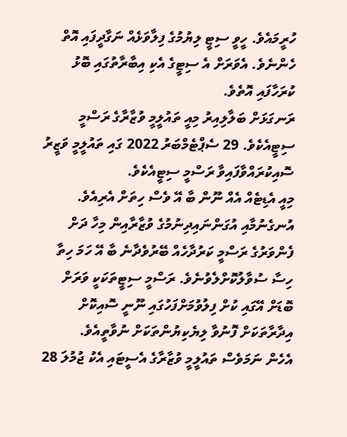ހުރީމައެވެ. ހީވީ ސިޓީ ލިޔުމުގެ ފިލާވަޅެއް ނަގާދީފައި އޮތް ހެންނެވެ. އެވަރަށް އެ ސިޓީގެ އެކި އިބާރާތުގައި ބޮޅު ކުރަހާފައި އޮތެވެ.
ރަނގަޅަށް ބަލާލިއިރު މިއީ ތައުލީމީ ވުޒާރާގެ ރަސްމީ ސިޓީއެކެވެ. 29 ސެޕްޓެމްބަރު 2022 ގައި ތައުލީމީ ވަޒީރު ސޮއިކުރައްވާފައިވާ ރަސްމީ ސިޓީއެކެވެ.
މިއީ އެޑިޓެއް އެއް ނޫން ބާ އޭ ވެސް ހިތަށް އެރިއެވެ. އުނގެނުމާއި އުގަންނައިދިނުމުގެ ވުޒާރާއިން މިހާ ދަށް ފެންވަރުގެ ރަސްމީ ކަރުދާހެއް ބޭރުވެދާނެ ބާ އޭ ހަމަ ހިތާ ހިސާ ސުވާލުކޮށްލެވުނެވެ. ރަސްމީ ސިޓީތަކަކީ ވަރަށް ބޮޑަށް އޭގައި ކުށް ފިލުވުމަށްފަހުގައި ނޫނީ ސޮއިކޮށް އިދާރާތަކަށް ފޮނުވާ ލިޔެކިޔުންތަކަށް ނުވާތީއެވެ.
އެހެން ނަމަވެސް ތައުލީމީ ވުޒާރާގެ އެސީޓައި އެކު ޖުމުލަ 28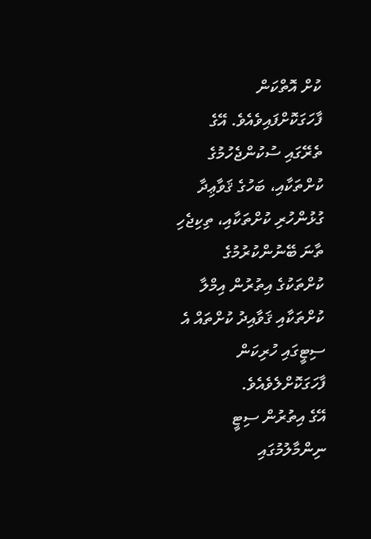ކުށް އޮތްކަން ފާހަގަކޮށްފައިވެއެވެ. އޭގެ ތެރޭގައި ސުކުންޖެހުމުގެ ކުށްތަކާއި، ބަހުގެ ޤަވާޢިދާ ގުޅުންހުރި ކުށްތަކާއި، ތިކިޖެހި ތާނަ ބޭނުންކުރުމުގެ ކުށްތަކުގެ އިތުރުން އިމްލާ ކުށްތަކާއި ޤަވާއިދު ކުށްތައް އެ ސިޓީގައި ހުރިކަން ފާހަގަކޮށްލެވެއެވެ.
އޭގެ އިތުރުން ސިޓީ ނިންމާލުމުގައި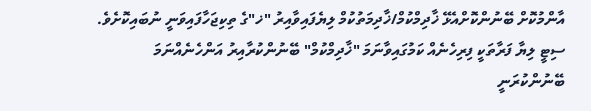އާންމުކޮށް ބޭނުންކޮށްއެޅޭ ޚާދިމްކުމް/ޚާދިމަތުކުމް ލިޔެފައިވާއިރު "ޚ"ގެ ތިކިޖަހާފައިވަނީ ނުބައިކޮށެވެ. ސިޓީ ލިޔާ ފަރާތަކީ ފިރިހެނެއް ކަމުގައިވާނަމަ "ޚާދިމްކުމް" ބޭނުންކުރާއިރު އަންހެނެއްނަމަ ބޭނުންކުރަނީ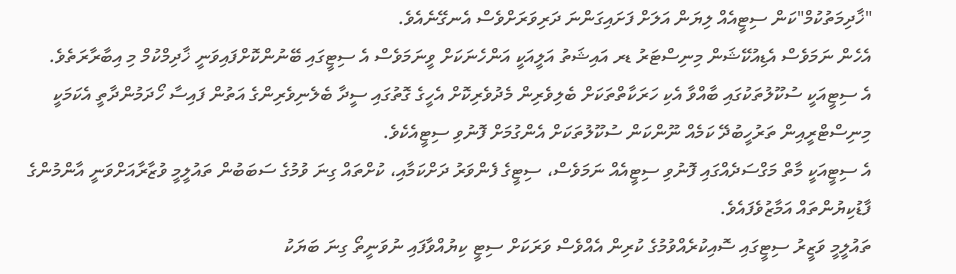"ޚާދިމަތުކުމް"ކަން ސިޓީއެއް ލިޔަން އަލަށް ފަށައިގަންނަ ދަރިވަރަށްވެސް އެނގޭނެއެވެ.
އެހެން ނަމަވެސް އެޑިއުކޭޝަން މިނިސްޓަރު ޑރ އައިޝަތު އަލީއަކީ އަންހެނަކަށް ވީނަމަވެސް އެ ސިޓީގައި ބޭނުންކޮށްފައިވަނީ ޚާދިމްކުމް މި އިބާރާރަތެވެ.
އެ ސިޓީއަކީ ސުކޫލުތަކުގައި ބާއްވާ އެކި ހަރަކާތްތަކަށް ބެލިވެރިން މެދުވެރިކޮށް އެހީގެ ގޮތުގައި ސީދާ ބެލެނިވެރިންގެ އަތުން ފައިސާ ހޯދަމުންދާތީ އެކަމަކީ މިނިސްޓްރީއިން ތަރުހީބުދޭ ކަމެއް ނޫންކަން ސުކޫލުތަކަށް އެންގުމަށް ފޮނުވި ސިޓީއެކެވެ.
އެ ސިޓީއަކީ މާތް މަގްސަދެއްގައި ފޮނުވި ސިޓީއެއް ނަމަވެސް، ސިޓީގެ ފެންވަރު ދަށްކަމާއި، ކުށްތައް ގިނަ ވުމުގެ ސަބަބުން ތައުލީމީ ވުޒާރާއަށްވަނީ އާންމުންގެ ފާޑުކިޔުންތައް އަމާޒުވެފައެވެ.
ތައުލީމީ ވަޒީރު ސިޓީގައި ސޮއިކުރެއްވުމުގެ ކުރިން އެއްވެސް ވަރަކަށް ސިޓީ ކިޔުއްވާފައި ނުވަނީތޯ ގިނަ ބަޔަކު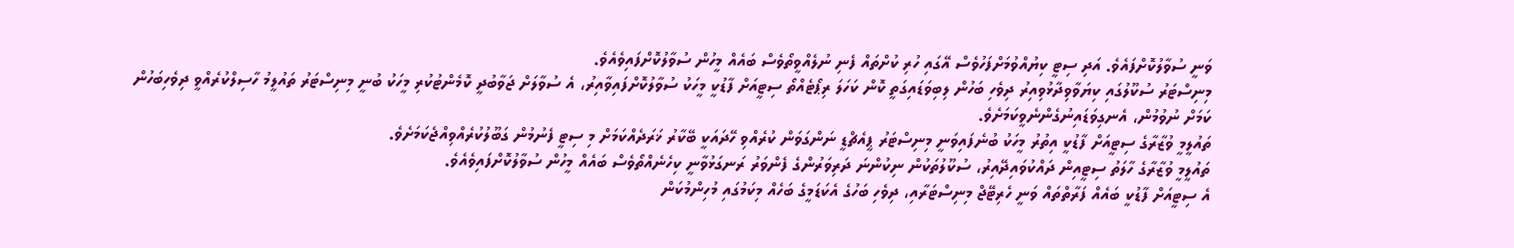ވަނީ ސުވާލުކޮށްފައެވެ. އަދި ސިޓީ ކިޔުއްވުމަށްފަހުވެސް އޭގައި ހުރި ކުށްތައް ފެނި ނުލެއްވީތޯވެސް ބައެއް މީހުން ސުވާލުކޮށްފައިވެއެވެ.
މިނިސްޓަރު ސުކޫލުގައި ކިޔަވާވިދާޅުވިއިރު ދިވެހި ބަހުން ލިބިވަޑައިގަތީ ކޮން ކަހަލަ ރިޕޯޓެއްތޯ ސިޓީއަށް ފާޑުކީ މީހަކު ސުވާލުކޮށްފައިވާއިރު، އެ ސުވާލަށް ޖަވާބުދީ ކޮމެންޓުކުރި މީހަކު ބުނީ މިނިސްޓަރު ތައުލީމު ހާސިލްކުރެއްވީ ދިވެހިބަހުން ކަމަށް ނުވުމުން، އެނގިވަޑައިނުގެންނެވީކަމަށެވެ.
ތައުލީމީ ވުޒާރާގެ ސިޓީއަށް ފާޑުކީ އިތުރު މީހަކު ބުނެފައިވަނީ މިނިސްޓަރު ޕީއެޗްޑީ ނަންގަވަން ކުރެއްވި ހޭދައަކީ ބޭކާރު ޚަރަދެއްކަމަށް މި ސިޓީ ފެނުމުން ގަބޫލުކުރެއްވިއްޖެކަމަށެވެ.
ތައުލީމީ ވުޒާރާގެ ހާލަތު ސިޓީއިން ދައްކުވައިދޭއިރު، ސުކޫލުތަކުން ނިކުންނަ ދަރިވަރުންގެ ފެންވަރު ރަނގަޅުވާނީ ކިހެނެއްތޯވެސް ބައެއް މީހުން ސުވާލުކޮށްފައިވެއެވެ.
އެ ސިޓީއަށް ފާޑުކީ ބައެއް ފަރާތްތައް ވަނީ ހެރިޓޭޖް މިނިސްޓަރާއި، ދިވެހި ބަހުގެ އެކަޑަމީގެ ބަހެއް މިކަމުގައި މުހިންމުކަން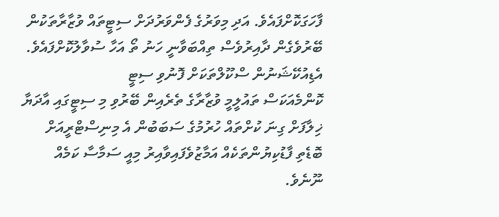ފާހަގަކޮށްފައެވެ. އަދި މިވަރުގެ ފެންވަރުދަށް ސިޓީތައް ވުޒާރާތަކުން ބޭރުވެގެން ދާއިރުވެސް ތިއްބަވާނީ ހަނު ތޯ އަހާ ސުވާލުކޮށްފައެވެ.
އެޑިއުކޭޝަނުން ސްކޫލްތަކަށް ފޮނުވި ސިޓީ
ކޮންމެއަކަސް ތައުލީމީ ވުޒާރާގެ ތެރެއިން ބޭރުވި މި ސިޓީގައި އާދަޔާ ޚިލާފަށް ގިނަ ކުށްތައް ހުރުމުގެ ސަބަބުން އެ މިނިސްޓްރީއަށް ބޮޑެތި ފާޑުކިޔުންތަކެއް އަމާޒުވެފައިވާއިރު މިއީ ސަމާސާ ކަމެއް ނޫނެވެ.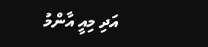އަދި މިއީ އާންމު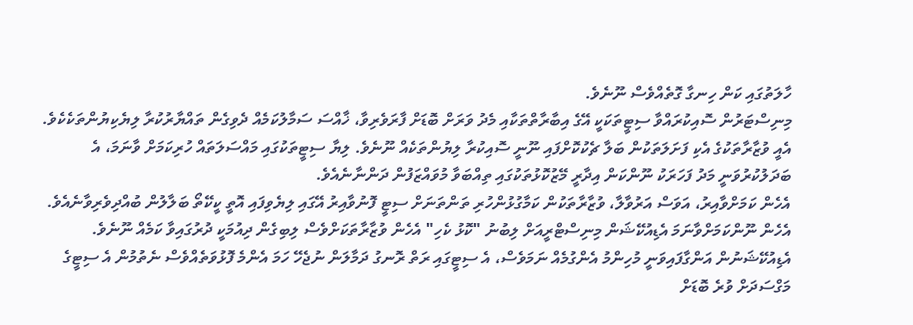ހާލަތުގައި ކަން ހިނގާ ގޮތެއްވެސް ނޫނެވެ.
މިނިސްޓަރުން ސޮއިކުރައްވާ ސިޓީތަކަކީ އޭގެ އިބާރާތްތަކާއި މެދު ވަރަށް ބޮޑަށް ފާރަވެރިވާ، ޚާއްސަ ސަމާލުކަމެއް ދެވިގެން ތައްޔާރުކުރާ ލިޔެކިޔުންތަކެކެވެ.
އެއީ ވުޒާރާތަކުގެ އެކި ފަށަލަތަކުން ބަލާ ޗެކުކޮށްފައި ނޫނީ ސޮއިކުރާ ލިޔުންތަކެއް ނޫނެވެ. ލިޔާ ސިޓީތަކުގައި މައްސަލަތައް ހުރިކަމަށް ވާނަމަ، އެ ބަދަލުކުރުވަނީ މަދު ފަހަރަކު ނޫންކަން އިދާރީ މޭޒުކޮޅުތަކުގައި ތިއްބަވާ މުވައްޒަފުން ދަންނާނެއެވެ.
އެހެން ކަމަށްވާއިރު، އަވަސް އަރުވާލާ، ވުޒާރާތަކުން ކަމާގުޅުންހުރި ތަންތަނަށް ސިޓީ ފޮނުވާއިރު އޭގައި ލިޔެވިފައި އޮތީ ކީކޭތޯ ބަލާލުން ބުއްދިވެރިވާނެއެވެ.
އެހެން ނޫންކަމަށްވާނަމަ އެޑިއުކޭޝަން މިނިސްޓްރީއަށް ލިބުނު "ކޮޅު ކެހި" އެހެން ވުޒާރާތަކަށްވެސް ލިބިގެން ދިއުމަކީ ދުރުގައިވާ ކަމެއް ނޫނެވެ.
އެޑިއުކޭޝަނުން އަންގާފައިވަނީ މުހިންމު އެންގުމެއް ނަމަވެސް، އެ ސިޓީގައި ރަތް ރޮނގު ދަމާލަން ނުޖެހޭ ހަމަ އެންމެ ފޮޅުވަތެއްވެސް ނެތުމުން އެ ސިޓީގެ މަގްސަދަށް ވުރެ ބޮޑަށް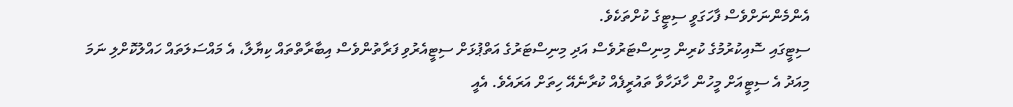އެންމެންނަށްވެސް ފާހަގަވީ ސިޓީގެ ކުށްތަކެވެ.
ސިޓީގައި ސޮއިކުރުމުގެ ކުރިން މިނިސްޓަރުވެސް އަދި މިނިސްޓަރުގެ އަތްޕުޅަށް ސިޓީއެރުވި ފަރާތުންވެސް އިބާރާތްތައް ކިޔާލާ، އެ މައްސަލަތައް ހައްލުކޮށްލި ނަމަ މިއަދު އެ ސިޓީއަށް މީހުން ހާދަހާވާ ތައުރީފެއް ކުރާނެއޭ ހިތަށް އަރައެވެ. އެއީ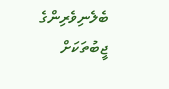ބެލެނިވެރިންގެ ޖީބުތަކަށް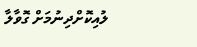ލުއިކޮށްދިނުމަށް ގޮވާލާ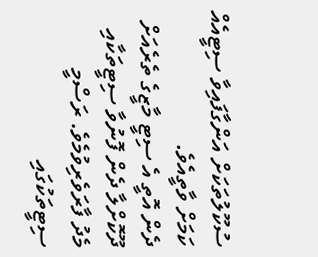ސުކޫލުތަކަށް އަންގާފައިވާ ސިޓީއެއް ކަމަށް ވާތީއެވެ.
ދެން އޮތީ އެ ސިޓީ މާޒީގެ ތެރެއަށް ދޫކޮށްލާ ދެން ފޮނުވާ ސިޓީތަކާއި މެދު ފާރަވެރިވުމެވެ. ރަސްމީ ސިޓީތަކުގައި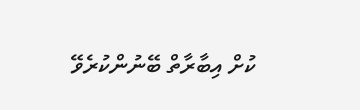ކުށް އިބާރާތް ބޭނުންކުރެވޭ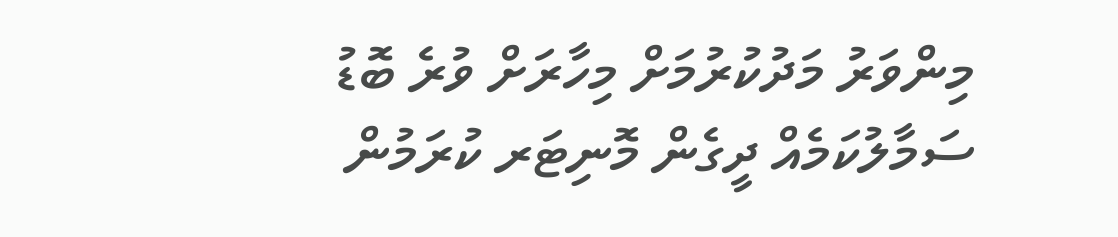މިންވަރު މަދުކުރުމަށް މިހާރަށް ވުރެ ބޮޑު ސަމާލުކަމެއް ދީގެން މޮނިޓަރ ކުރަމުން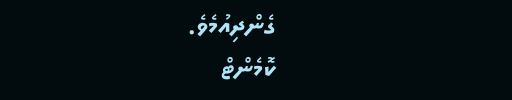ގެންދިއުމެވެ.
ކޮމެންޓް